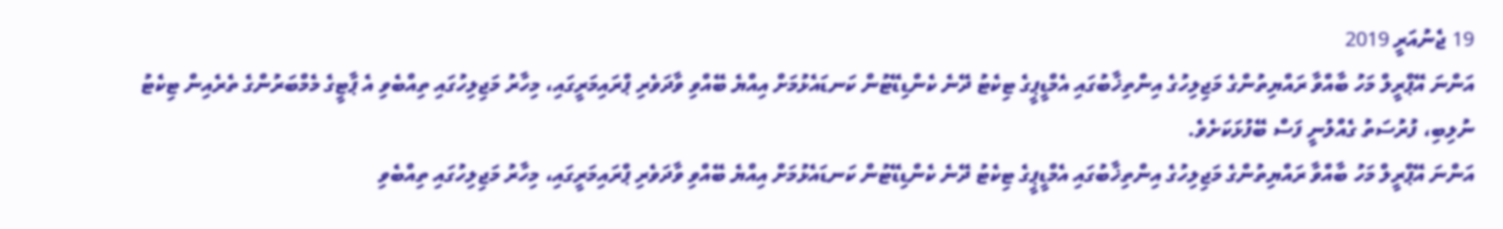19 ޖެނުއަރީ 2019
އަންނަ އޭޕްރީލް މަހު ބާއްވާ ރައްޔިތުންގެ މަޖިލިހުގެ އިންތިޚާބުގައި އެމްޑީޕީގެ ޓިކެޓު ދޭނެ ކެންޑިޑޭޓުން ކަނޑައެޅުމަށް އިއްޔެ ބޭއްވި ވާދަވެރި ޕްރައިމަރީގައި، މިހާރު މަޖިލިހުގައި ތިއްބެވި އެ ޕާޓީގެ މެމްބަރުންގެ ތެރެއިން ޓިކެޓު ނުލިބި، ފުރުސަތު ގެއްލުނީ ފަސް ބޭފުޅަކަށެވެ.
އަންނަ އޭޕްރީލް މަހު ބާއްވާ ރައްޔިތުންގެ މަޖިލިހުގެ އިންތިޚާބުގައި އެމްޑީޕީގެ ޓިކެޓު ދޭނެ ކެންޑިޑޭޓުން ކަނޑައެޅުމަށް އިއްޔެ ބޭއްވި ވާދަވެރި ޕްރައިމަރީގައި، މިހާރު މަޖިލިހުގައި ތިއްބެވި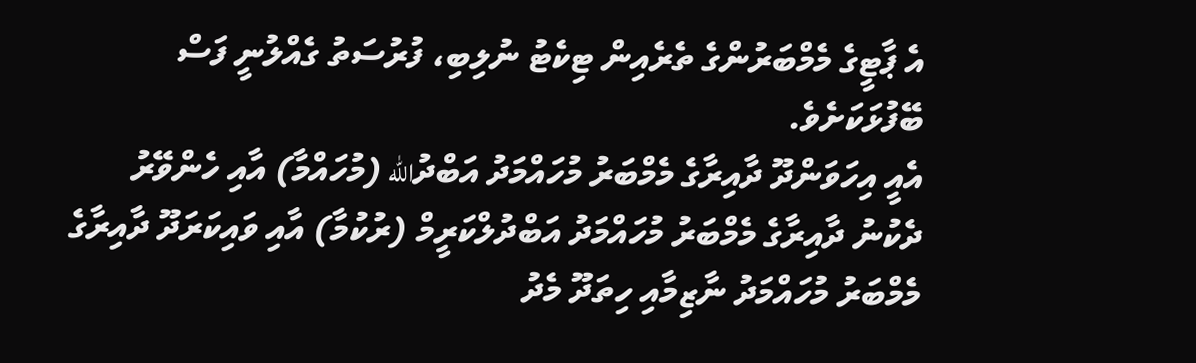އެ ޕާޓީގެ މެމްބަރުންގެ ތެރެއިން ޓިކެޓު ނުލިބި، ފުރުސަތު ގެއްލުނީ ފަސް ބޭފުޅަކަށެވެ.
އެއީ އިހަވަންދޫ ދާއިރާގެ މެމްބަރު މުހައްމަދު އަބްދުالله (މުހައްމާ) އާއި ހެންވޭރު ދެކުނު ދާއިރާގެ މެމްބަރު މުހައްމަދު އަބްދުލްކަރީމް (ރުކުމާ) އާއި ވައިކަރަދޫ ދާއިރާގެ މެމްބަރު މުހައްމަދު ނާޒިމާއި ހިތަދޫ މެދު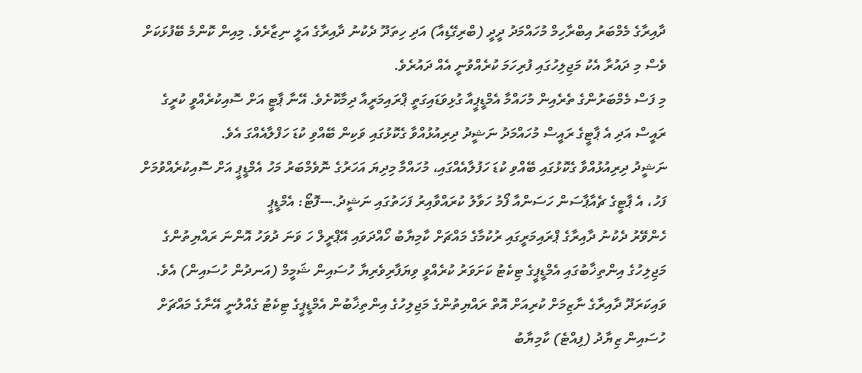ދާއިރާގެ މެމްބަރު އިބްރާހިމް މުހައްމަދު ދީދީ (ބްރިގޭޑިއާ) އަދި ހިތަދޫ ދެކުނު ދާއިރާގެ އަލީ ނިޒާރެވެ. މިއިން ކޮންމެ ބޭފުޅަކަށް ވެސް މި ދައުރާ އެކު މަޖިލިހުގައި ފުރިހަމަ ކުރެއްވުނީ އެއް ދައުރެވެ.
މި ފަސް މެމްބަރުންގެ ތެރެއިން މުހައްމާ އެމްޑީޕީއާ ގުޅިވަޑައިގަތީ ޕްރައިމަރީއާ ދިމާކޮށެވެ. އޭނާ ޕާޓީ އަށް ސޮއިކުރެއްވީ ކުރީގެ ރައީސް އަދި އެ ޕާޓީގެ ރައީސް މުހައްމަދު ނަޝީދު ދިރިއުޅުއްވާ ގެކޮޅުގައި ވަކިން ބޭއްވި ކުޑަ ހަފްލާއެއްގަ އެވެ.
ނަޝީދު ދިރިއުޅުއްވާ ގެކޮޅުގައި ބޭއްވި ކުޑަ ހަފުލާއެއްގައި، މުހައްމާ މިދިޔަ އަހަރުގެ ނޮވެމްބަރު މަހު އެމްޑީޕީ އަށް ސޮއިކުރެއްވުމަށް ފަހު، އެ ޕާޓީގެ ޗެއާޕާސަން ހަސަންއާ ފޯމު ހަވާލު ކުރައްވާއިރު ފަހަތުގައި ނަޝީދު.---ފޮޓޯ: އެމްޑީޕީ
ހެންވޭރު ދެކުނު ދާއިރާގެ ޕްރައިމަރީގައި ރުކުމާގެ މައްޗަށް ކާމިޔާބު ހޯއްދަވައި އޭޕްރީލް ހަ ވަނަ ދުވަހު އޮންނަ ރައްޔިތުންގެ މަޖިލިހުގެ އިންތިޚާބުގައި އެމްޑީޕީގެ ޓިކެޓު ކަށަވަރު ކުރެއްވީ ވިޔަފާރިވެރިޔާ ހުސައިން ޝަމީމް (އަނދުން ހުސައިން) އެވެ. ވައިކަރަދޫ ދާއިރާގެ ނާޒިމަށް ކުރިއަށް އޮތް ރައްޔިތުންގެ މަޖިލިހުގެ އިންތިޚާބުން އެމްޑީޕީގެ ޓިކެޓު ގެއްލުނީ އޭނާގެ މައްޗަށް ހުސައިން ޒިޔާދު (ފިއްޓެ) ކާމިޔާބު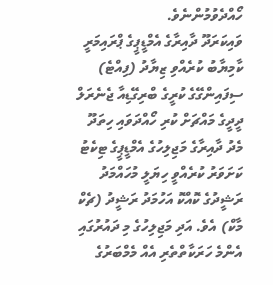ހޯއްދެވުމުންނެވެ.
ވައިކަރަދޫ ދާއިރާގެ އެމްޑީޕީގެ ޕްރައިމަރީ ކާމިޔާބު ކުރެއްވި ޒިޔާދު (ފިއްޓެ)
ސިފައިންގޭގެ ކުރީގެ ބްރިގޭޑިއާ ޖެނެރަލް ދީދީގެ މައްޗަށް ކުރި ހޯއްދަވައި ހިތަދޫ މެދު ދާއިރާގެ މަޖިލިހުގެ އެމްޑީޕީގެ ޓިކެޓު ކަށަވަރު ކުރެއްވީ ހިޔަލީ މުހައްމަދު ރަޝީދުގެ ކޮއްކޮ އަހުމަދު ރަޝީދު (ޗެކް މާކް) އެވެ. އަދި މަޖިލިހުގެ މި ދައުރުގައި އެންމެ ހަރަކާތްތެރި އެއް މެމްބަރުގެ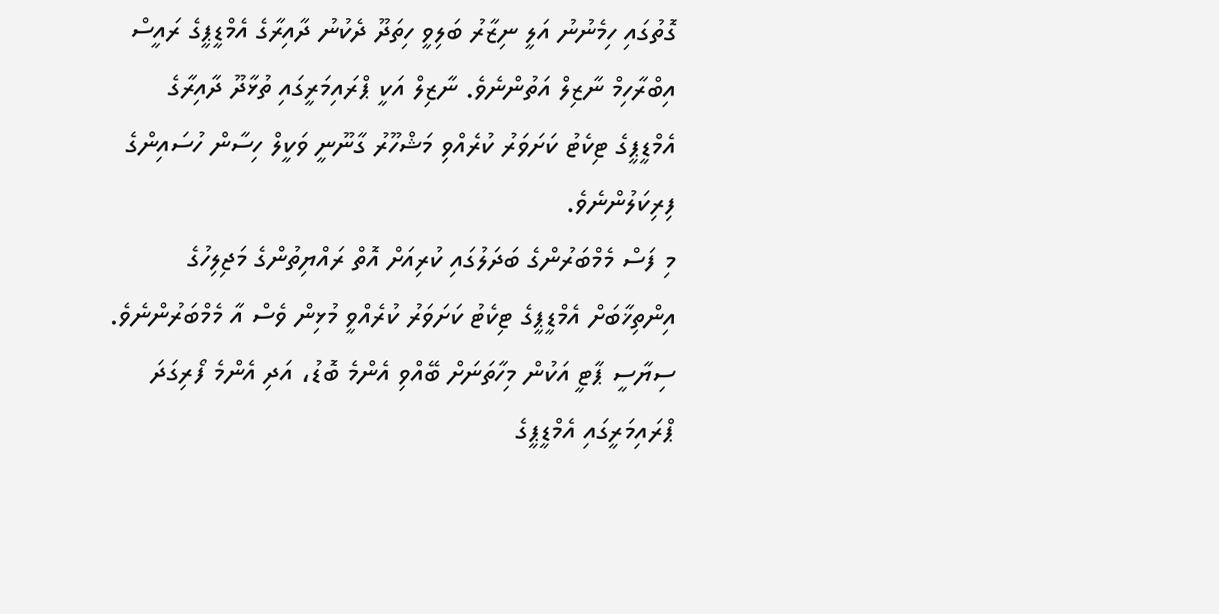ގޮތުގައި ހިމެނުނު އަލީ ނިޒާރު ބަލިވީ ހިތަދޫ ދެކުނު ދާއިރާގެ އެމްޑީޕީގެ ރައީސް އިބްރާހިމް ނާޒިލް އަތުންނެވެ. ނާޒިލް އަކީ ޕްރައިމަރީގައި ތުޅާދޫ ދާއިރާގެ އެމްޑީޕީގެ ޓިކެޓު ކަށަވަރު ކުރެއްވި މަޝްހޫރު ގާނޫނީ ވަކީލް ހިސާން ހުސައިންގެ ފިރިކަލުންނެވެ.
މި ފަސް މެމްބަރުންގެ ބަދަލުގައި ކުރިއަށް އޮތް ރައްޔިތުންގެ މަޖިލިހުގެ އިންތިޚާބަށް އެމްޑީޕީގެ ޓިކެޓު ކަށަވަރު ކުރެއްވީ މުޅިން ވެސް އާ މެމްބަރުންނެވެ.
ސިޔާސީ ޕާޓީ އަކުން މިހާތަނަށް ބޭއްވި އެންމެ ބޮޑު، އަދި އެންމެ ފޯރިގަދަ ޕްރައިމަރީގައި އެމްޑީޕީގެ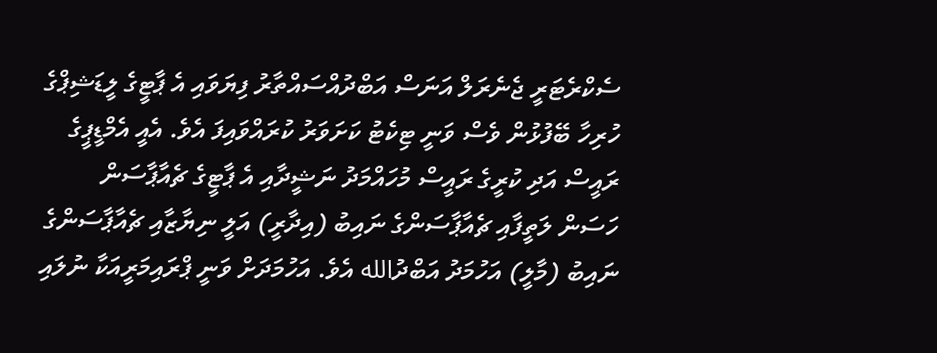ސެކްރެޓަރީ ޖެނެރަލް އަނަސް އަބްދުއްސައްތާރު ފިޔަވައި އެ ޕާޓީގެ ލީޑަޝިޕްގެ ހުރިހާ ބޭފުޅުން ވެސް ވަނީ ޓިކެޓު ކަށަވަރު ކުރައްވައިފަ އެވެ. އެއީ އެމްޑީޕީގެ ރައީސް އަދި ކުރީގެ ރައީސް މުހައްމަދު ނަޝީދާއި އެ ޕާޓީގެ ޗެއާޕާސަން ހަސަން ލަތީފާއި ޗެއާޕާސަންގެ ނައިބު (އިދާރީ) އަލީ ނިޔާޒާއި ޗެއާޕާސަންގެ ނައިބު (މާލީ) އަހުމަދު އަބްދުالله އެވެ. އަހުމަދަށް ވަނީ ޕްރައިމަރީއަކާ ނުލައި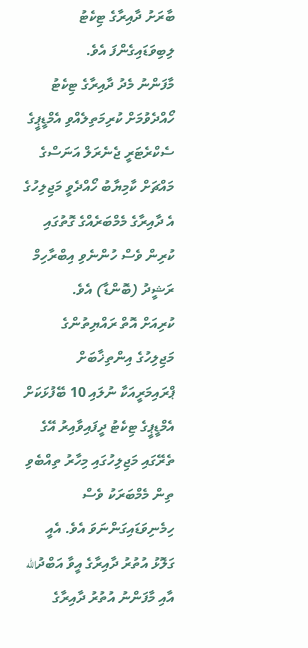ބާރަށު ދާއިރާގެ ޓިކެޓު ލިބިވަޑައިގެންފަ އެވެ.
މާފަންނު މެދު ދާއިރާގެ ޓިކެޓު ހޯއްދެވުމަށް ކުރިމަތިލެއްވި އެމްޑީޕީގެ ސެކްރެޓަރީ ޖެނެރަލް އަނަސްގެ މައްޗަށް ކާމިޔާބު ހޯއްދެވީ މަޖިލިހުގެ އެ ދާއިރާގެ މެމްބަރެއްގެ ގޮތުގައި ކުރިން ވެސް ހުންނެވި އިބްރާހިމް ރަޝީދު (ބޮންޑާ) އެވެ.
ކުރިއަށް އޮތް ރައްޔިތުންގެ މަޖިލިހުގެ އިންތިޚާބަށް ޕްރައިމަރީއަކާ ނުލައި 10 ބޭފުޅަކަށް އެމްޑީޕީގެ ޓިކެޓު ދީފައިވާއިރު އޭގެ ތެރޭގައި މަޖިލިހުގައި މިހާރު ތިއްބެވި ތިން މެމްބަރަކު ވެސް ހިމެނިވަޑައިގަންނަވަ އެވެ. އެއީ ގަލޮޅު އުތުރު ދާއިރާގެ އީވާ އަބްދުالله އާއި މާފަންނު އުތުރު ދާއިރާގެ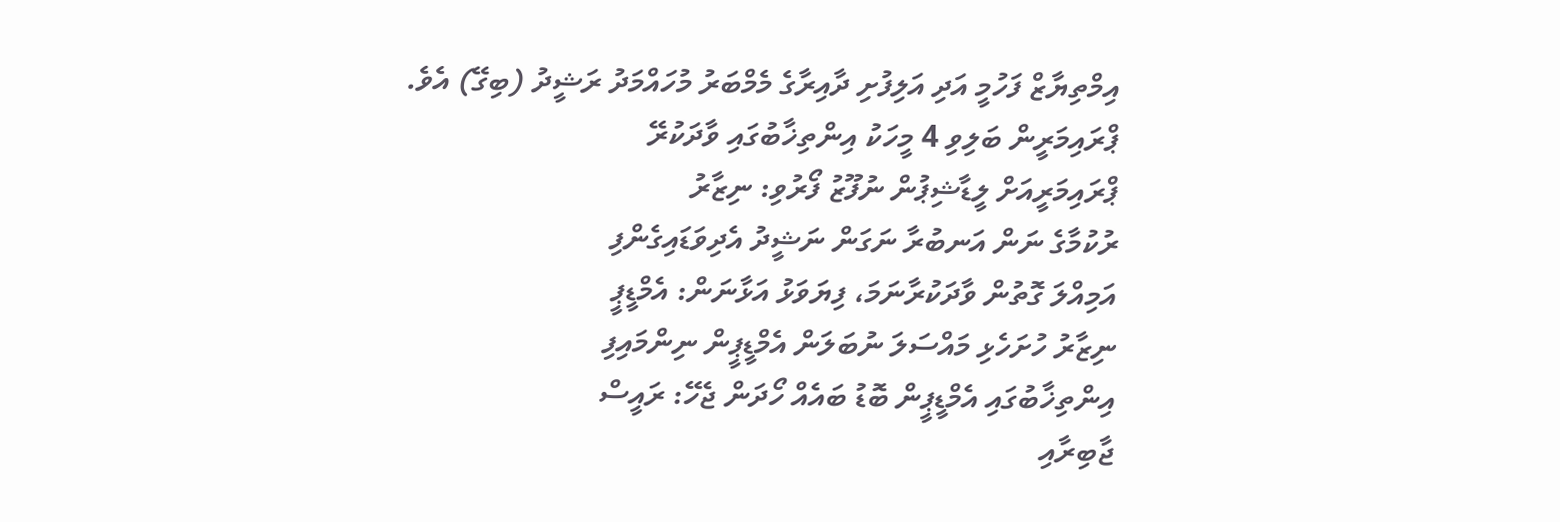އިމްތިޔާޒް ފަހުމީ އަދި އަލިފުށި ދާއިރާގެ މެމްބަރު މުހައްމަދު ރަޝީދު (ބިގޭ) އެވެ.
ޕްރައިމަރީން ބަލިވި 4 މީހަކު އިންތިޚާބުގައި ވާދަކުރޭ
ޕްރައިމަރީއަށް ލީޑާޝިޕުން ނުފޫޒު ފޯރުވި: ނިޒާރު
ރުކުމާގެ ނަން އަނބުރާ ނަގަން ނަޝީދު އެދިވަޑައިގެންފި
އަމިއްލަ ގޮތުން ވާދަކުރާނަމަ، ފިޔަވަޅު އަޅާނަން: އެމްޑީޕީ
ނިޒާރު ހުށަހެޅި މައްސަލަ ނުބަލަން އެމްޑީޕީން ނިންމައިފި
އިންތިޚާބުގައި އެމްޑީޕީން ބޮޑު ބައެއް ހޯދަން ޖެހޭ: ރައީސް
ޖާބިރާއި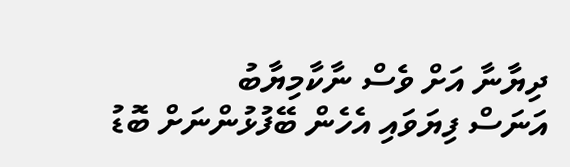ދިޔާނާ އަށް ވެސް ނާކާމިޔާބު
އަނަސް ފިޔަވައި އެހެން ބޭފުޅުންނަށް ބޮޑު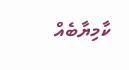ކާމިޔާބެއް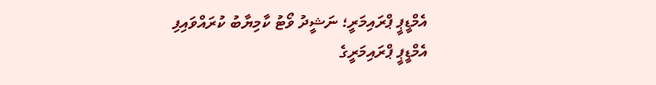އެމްޑީޕީ ޕްރައިމަރީ؛ ނަޝީދު ވޯޓު ކާމިޔާބު ކުރައްވައިފި
އެމްޑީޕީ ޕްރައިމަރީގެ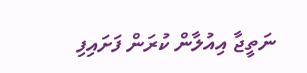ނަތީޖާ އިއުލާން ކުރަން ފަށައިފި